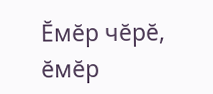Ĕмĕр чĕрĕ, ĕмĕр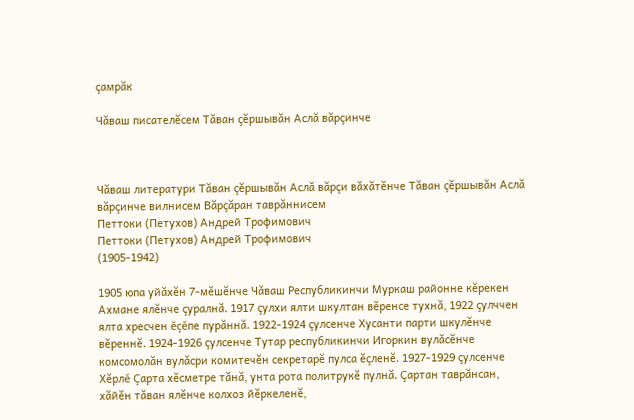çамрăк

Чăваш писателĕсем Тăван çĕршывăн Аслă вăрçинче



Чăваш литератури Тăван çĕршывăн Аслă вăрçи вăхăтĕнче Тăван çĕршывăн Аслă вăрçинче вилнисем Вăрçăран таврăннисем
Петтоки (Петухов) Андрей Трофимович
Петтоки (Петухов) Андрей Трофимович
(1905-1942)

1905 юпа уйăхĕн 7-мĕшĕнче Чăваш Республикинчи Муркаш районне кĕрекен Ахмане ялĕнче çуралнă. 1917 çулхи ялти шкултан вĕренсе тухнă, 1922 çулччен ялта хресчен ĕçĕпе пурăннă. 1922-1924 çулсенче Хусанти парти шкулĕнче вĕреннĕ. 1924-1926 çулсенче Тутар республикинчи Игоркин вулăсĕнче комсомолăн вулăсри комитечĕн секретарĕ пулса ĕçленĕ. 1927-1929 çулсенче Хĕрлĕ Çарта хĕсметре тăнă, унта рота политрукĕ пулнă. Çартан таврăнсан, хăйĕн тăван ялĕнче колхоз йĕркеленĕ,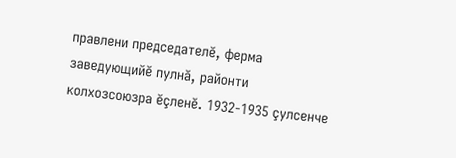правлени председателĕ, ферма заведующийĕ пулнă, районти колхозсоюзра ĕçленĕ. 1932-1935 çулсенче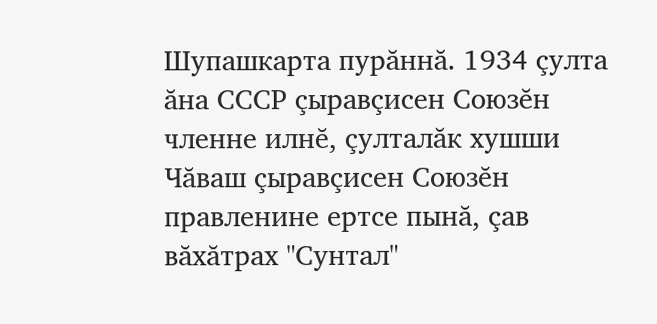Шупашкарта пурăннă. 1934 çулта ăна СССР çыравçисен Союзĕн членне илнĕ, çулталăк хушши Чăваш çыравçисен Союзĕн правленине ертсе пынă, çав вăхăтрах "Сунтал"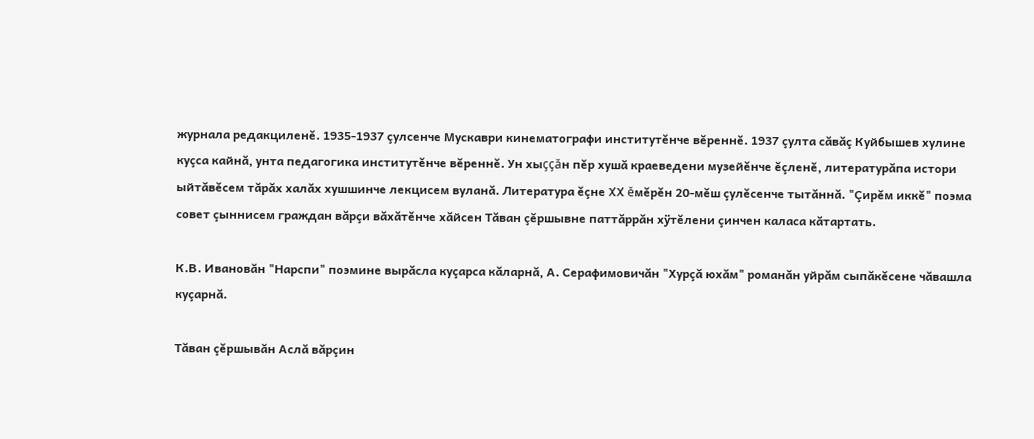журнала редакциленĕ. 1935-1937 çулсенче Мускаври кинематографи институтĕнче вĕреннĕ. 1937 çулта сăвăç Куйбышев хулине куçса кайнă, унта педагогика институтĕнче вĕреннĕ. Ун хыççăн пĕр хушă краеведени музейĕнче ĕçленĕ, литературăпа истори ыйтăвĕсем тăрăх халăх хушшинче лекцисем вуланă. Литература ĕçне XX ĕмĕрĕн 20-мĕш çулĕсенче тытăннă. "Çирĕм иккĕ" поэма совет çыннисем граждан вăрçи вăхăтĕнче хăйсен Тăван çĕршывне паттăррăн хÿтĕлени çинчен каласа кăтартать.

К.В. Ивановăн "Нарспи" поэмине вырăсла куçарса кăларнă, А. Серафимовичăн "Хурçă юхăм" романăн уйрăм сыпăкĕсене чăвашла куçарнă.

Тăван çĕршывăн Аслă вăрçин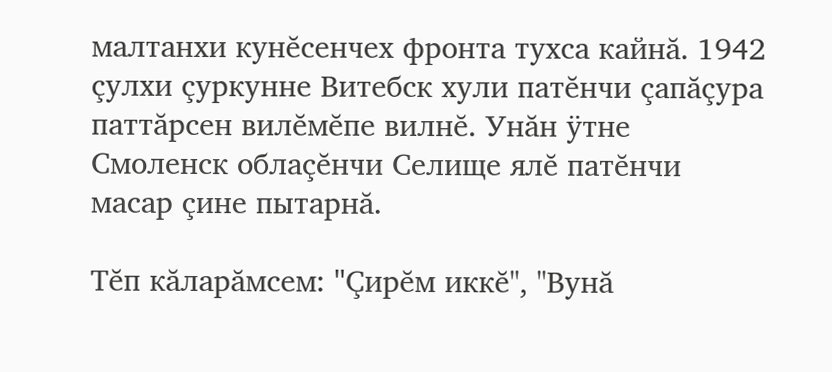малтанхи кунĕсенчех фронта тухса кайнă. 1942 çулхи çуркунне Витебск хули патĕнчи çапăçура паттăрсен вилĕмĕпе вилнĕ. Унăн ÿтне Смоленск облаçĕнчи Селище ялĕ патĕнчи масар çине пытарнă.

Тĕп кăларăмсем: "Çирĕм иккĕ", "Вунă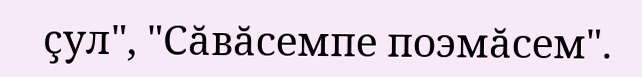çул", "Сăвăсемпе поэмăсем".